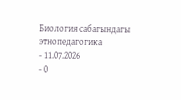Биология сабагындагы этнопедагогика
- 11.07.2026
- 0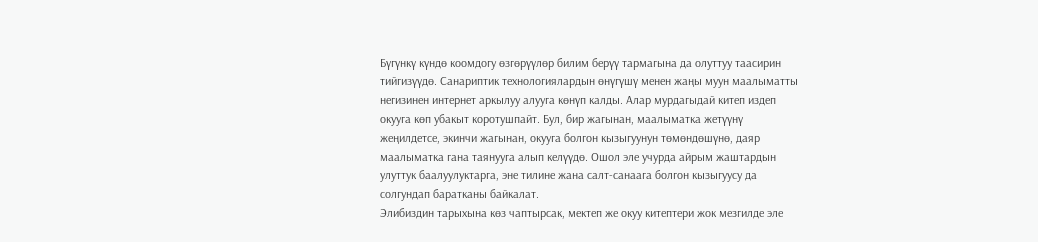Бүгүнкү күндө коомдогу өзгөрүүлөр билим берүү тармагына да олуттуу таасирин тийгизүүдө. Санариптик технологиялардын өнүгүшү менен жаңы муун маалыматты негизинен интернет аркылуу алууга көнүп калды. Алар мурдагыдай китеп издеп окууга көп убакыт коротушпайт. Бул, бир жагынан, маалыматка жетүүнү жеңилдетсе, экинчи жагынан, окууга болгон кызыгуунун төмөндөшүнө, даяр маалыматка гана таянууга алып келүүдө. Ошол эле учурда айрым жаштардын улуттук баалуулуктарга, эне тилине жана салт-санаага болгон кызыгуусу да солгундап баратканы байкалат.
Элибиздин тарыхына көз чаптырсак, мектеп же окуу китептери жок мезгилде эле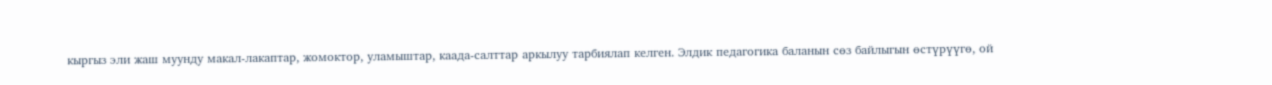кыргыз эли жаш муунду макал-лакаптар, жомоктор, уламыштар, каада-салттар аркылуу тарбиялап келген. Элдик педагогика баланын сөз байлыгын өстүрүүгө, ой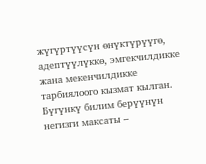жүгүртүүсүн өнүктүрүүгө, адептүүлүккө, эмгекчилдикке жана мекенчилдикке тарбиялоого кызмат кылган.
Бүгүнкү билим берүүнүн негизги максаты –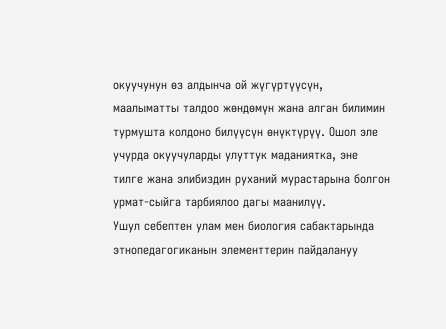окуучунун өз алдынча ой жүгүртүүсүн, маалыматты талдоо жөндөмүн жана алган билимин турмушта колдоно билүүсүн өнүктүрүү. Ошол эле учурда окуучуларды улуттук маданиятка, эне тилге жана элибиздин руханий мурастарына болгон урмат-сыйга тарбиялоо дагы маанилүү.
Ушул себептен улам мен биология сабактарында этнопедагогиканын элементтерин пайдалануу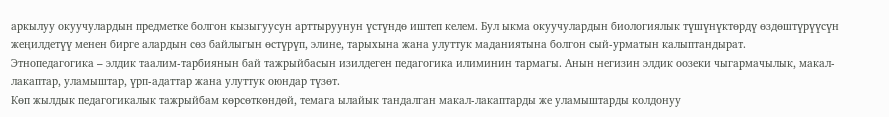аркылуу окуучулардын предметке болгон кызыгуусун арттыруунун үстүндө иштеп келем. Бул ыкма окуучулардын биологиялык түшүнүктөрдү өздөштүрүүсүн жеңилдетүү менен бирге алардын сөз байлыгын өстүрүп, элине, тарыхына жана улуттук маданиятына болгон сый-урматын калыптандырат.
Этнопедагогика – элдик таалим-тарбиянын бай тажрыйбасын изилдеген педагогика илиминин тармагы. Анын негизин элдик оозеки чыгармачылык, макал-лакаптар, уламыштар, үрп-адаттар жана улуттук оюндар түзөт.
Көп жылдык педагогикалык тажрыйбам көрсөткөндөй, темага ылайык тандалган макал-лакаптарды же уламыштарды колдонуу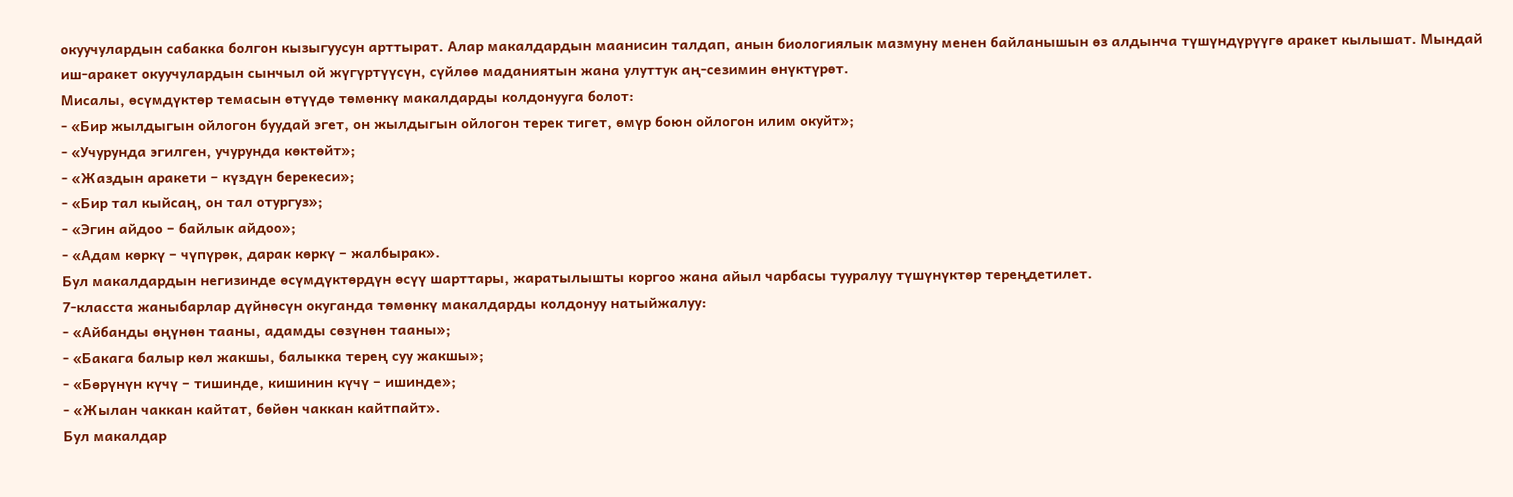окуучулардын сабакка болгон кызыгуусун арттырат. Алар макалдардын маанисин талдап, анын биологиялык мазмуну менен байланышын өз алдынча түшүндүрүүгө аракет кылышат. Мындай иш-аракет окуучулардын сынчыл ой жүгүртүүсүн, сүйлөө маданиятын жана улуттук аң-сезимин өнүктүрөт.
Мисалы, өсүмдүктөр темасын өтүүдө төмөнкү макалдарды колдонууга болот:
- «Бир жылдыгын ойлогон буудай эгет, он жылдыгын ойлогон терек тигет, өмүр боюн ойлогон илим окуйт»;
- «Учурунда эгилген, учурунда көктөйт»;
- «Жаздын аракети – күздүн берекеси»;
- «Бир тал кыйсаң, он тал отургуз»;
- «Эгин айдоо – байлык айдоо»;
- «Адам көркү – чүпүрөк, дарак көркү – жалбырак».
Бул макалдардын негизинде өсүмдүктөрдүн өсүү шарттары, жаратылышты коргоо жана айыл чарбасы тууралуу түшүнүктөр тереңдетилет.
7-класста жаныбарлар дүйнөсүн окуганда төмөнкү макалдарды колдонуу натыйжалуу:
- «Айбанды өңүнөн тааны, адамды сөзүнөн тааны»;
- «Бакага балыр көл жакшы, балыкка терең суу жакшы»;
- «Бөрүнүн күчү – тишинде, кишинин күчү – ишинде»;
- «Жылан чаккан кайтат, бөйөн чаккан кайтпайт».
Бул макалдар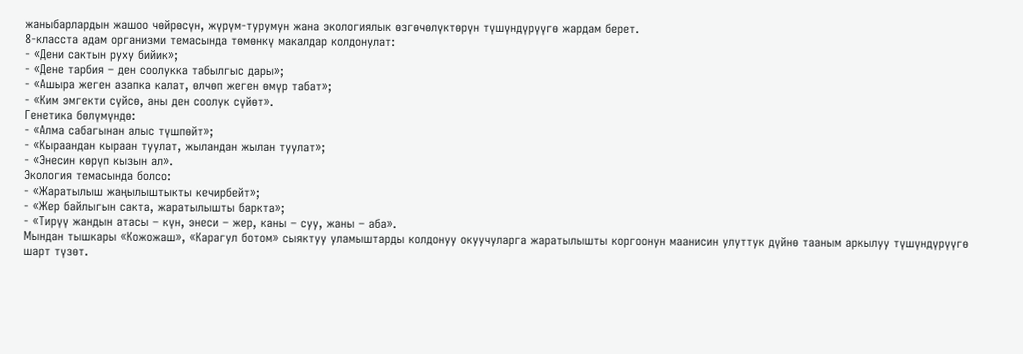жаныбарлардын жашоо чөйрөсүн, жүрүм-турумун жана экологиялык өзгөчөлүктөрүн түшүндүрүүгө жардам берет.
8-класста адам организми темасында төмөнкү макалдар колдонулат:
- «Дени сактын руху бийик»;
- «Дене тарбия – ден соолукка табылгыс дары»;
- «Ашыра жеген азапка калат, өлчөп жеген өмүр табат»;
- «Ким эмгекти сүйсө, аны ден соолук сүйөт».
Генетика бөлүмүндө:
- «Алма сабагынан алыс түшпөйт»;
- «Кыраандан кыраан туулат, жыландан жылан туулат»;
- «Энесин көрүп кызын ал».
Экология темасында болсо:
- «Жаратылыш жаңылыштыкты кечирбейт»;
- «Жер байлыгын сакта, жаратылышты баркта»;
- «Тирүү жандын атасы – күн, энеси – жер, каны – суу, жаны – аба».
Мындан тышкары «Кожожаш», «Карагул ботом» сыяктуу уламыштарды колдонуу окуучуларга жаратылышты коргоонун маанисин улуттук дүйнө тааным аркылуу түшүндүрүүгө шарт түзөт.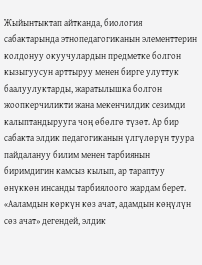Жыйынтыктап айтканда, биология сабактарында этнопедагогиканын элементтерин колдонуу окуучулардын предметке болгон кызыгуусун арттыруу менен бирге улуттук баалуулуктарды, жаратылышка болгон жоопкерчиликти жана мекенчилдик сезимди калыптандырууга чоң өбөлгө түзөт. Ар бир сабакта элдик педагогиканын үлгүлөрүн туура пайдалануу билим менен тарбиянын биримдигин камсыз кылып, ар тараптуу өнүккөн инсанды тарбиялоого жардам берет. «Ааламдын көркүн көз ачат, адамдын көңүлүн сөз ачат» дегендей, элдик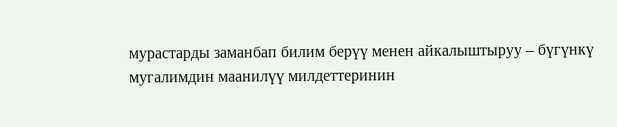мурастарды заманбап билим берүү менен айкалыштыруу – бүгүнкү мугалимдин маанилүү милдеттеринин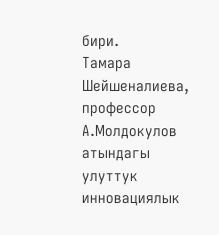бири.
Тамара Шейшеналиева, профессор А.Молдокулов атындагы улуттук инновациялык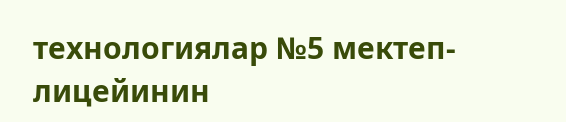технологиялар №5 мектеп-лицейинин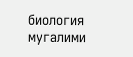биология мугалими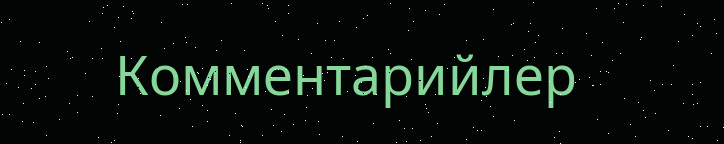Комментарийлер